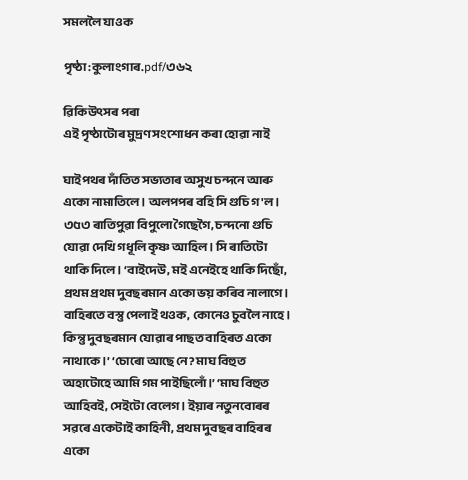সমললৈ যাওক

পৃষ্ঠা:কুলাংগাৰ.pdf/৩৬২

ৱিকিউৎসৰ পৰা
এই পৃষ্ঠাটোৰ মুদ্ৰণ সংশোধন কৰা হোৱা নাই

ঘাইপথৰ দাঁতিত সভ্যতাৰ অসুখ চন্দনে আৰু একো নামাতিলে। অলপপৰ বহি সি গুচি গ'ল। ৩৫৩ ৰাতিপুৱা বিপুলো গৈছেগৈ, চন্দনো গুচি যোৱা দেখি গধূলি কৃষ্ণ আহিল। সি ৰাতিটো থাকি দিলে। ‘বাইদেউ, মই এনেইহে থাকি দিছোঁ, প্ৰথম প্ৰথম দুবছৰমান একো ভয় কৰিব নালাগে। বাহিৰতে বস্তু পেলাই থওক, কোনেও চুবলৈ নাহে। কিন্তু দুবছৰমান যোৱাৰ পাছত বাহিৰত একো নাথাকে।’ ‘চোৰো আছে নে? মাঘ বিহুত অহাটোহে আমি গম পাইছিলোঁ।’ ‘মাঘ বিহুত আহিবই, সেইটো বেলেগ। ইয়াৰ নতুনবোৰৰ সৱৰে একেটাই কাহিনী, প্ৰথম দুবছৰ বাহিৰৰ একো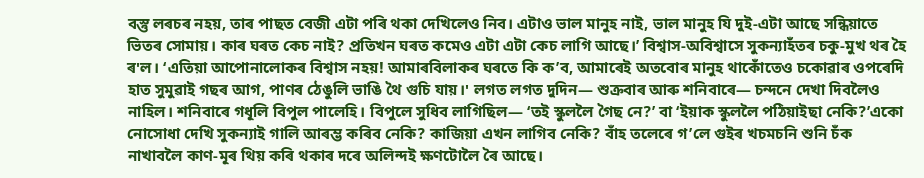বস্তু লৰচৰ নহয়, তাৰ পাছত বেজী এটা পৰি থকা দেখিলেও নিব। এটাও ভাল মানুহ নাই, ভাল মানুহ যি দুই-এটা আছে সন্ধিয়াতে ভিতৰ সোমায়। কাৰ ঘৰত কেচ নাই? প্ৰতিখন ঘৰত কমেও এটা এটা কেচ লাগি আছে।’ বিশ্বাস-অবিশ্বাসে সুকন্যাহঁতৰ চকু-মুখ থৰ হৈ ৰ'ল। ‘এতিয়া আপোনালোকৰ বিশ্বাস নহয়! আমাৰবিলাকৰ ঘৰতে কি ক’ব, আমাৰেই অতবোৰ মানুহ থাকোঁতেও চকোৱাৰ ওপৰেদি হাত সুমুৱাই গছৰ আগ, পাণৰ ঠেঙুলি ভাঙি থৈ গুচি যায়।' লগত লগত দুদিন— শুক্ৰবাৰ আৰু শনিবাৰে— চন্দনে দেখা দিবলৈও নাহিল। শনিবাৰে গধূলি বিপুল পালেহি। বিপুলে সুধিব লাগিছিল— ‘তই স্কুললৈ গৈছ নে?’ বা ‘ইয়াক স্কুললৈ পঠিয়াইছা নেকি?’একো নোসোধা দেখি সুকন্যাই গালি আৰম্ভ কৰিব নেকি? কাজিয়া এখন লাগিব নেকি? বাঁহ তলেৰে গ’লে গুইৰ খচমচনি শুনি চঁক নাখাবলৈ কাণ-মূৰ থিয় কৰি থকাৰ দৰে অলিন্দই ক্ষণটোলৈ ৰৈ আছে।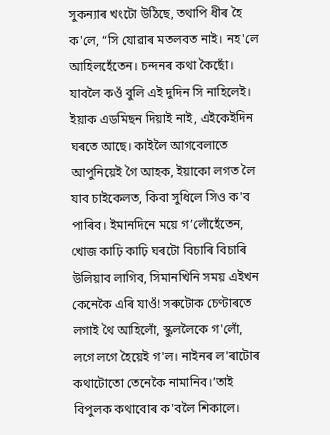সুকন্যাৰ খংটো উঠিছে, তথাপি ধীৰ হৈ ক'লে, “সি যোৱাৰ মতলবত নাই। নহ'লে আহিলহেঁতেন। চন্দনৰ কথা কৈছোঁ। যাবলৈ কওঁ বুলি এই দুদিন সি নাহিলেই। ইয়াক এডমিছন দিয়াই নাই, এইকেইদিন ঘৰতে আছে। কাইলৈ আগবেলাতে আপুনিয়েই গৈ আহক, ইয়াকো লগত লৈ যাব চাইকেলত, কিবা সুধিলে সিও ক'ব পাৰিব। ইমানদিনে ময়ে গ’লোঁহেঁতেন, খোজ কাঢ়ি কাঢ়ি ঘৰটো বিচাৰি বিচাৰি উলিয়াব লাগিব, সিমানখিনি সময় এইখন কেনেকৈ এৰি যাওঁ! সৰুটোক চেণ্টাৰতে লগাই থৈ আহিলোঁ, স্কুললৈকে গ'লোঁ, লগে লগে হৈয়েই গ'ল। নাইনৰ ল'ৰাটোৰ কথাটোতো তেনেকৈ নামানিব।’তাই বিপুলক কথাবোৰ ক'বলৈ শিকালে।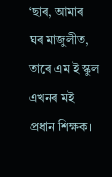‘ছাৰ, আমাৰ ঘৰ মাজুলীত, তাৰে এম ই স্কুল এখনৰ মই প্ৰধান শিক্ষক।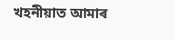খহনীয়াত আমাৰ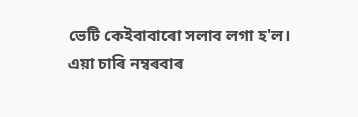ভেটি কেইবাবাৰো সলাব লগা হ'ল। এয়া চাৰি নম্বৰবাৰ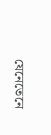যেনেতেনে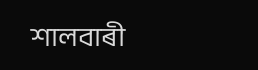শালবাৰী